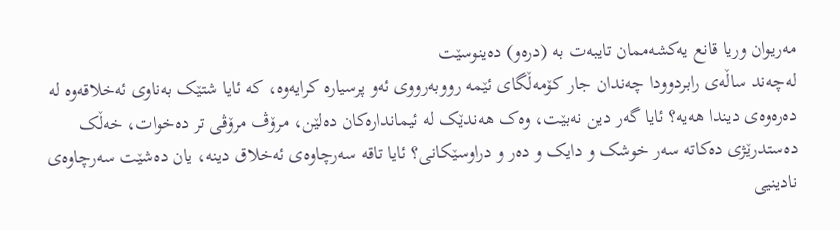مەریوان وریا قانع یەكشەممان تایبەت بە (درەو) دەینوسێت
لەچەند ساڵەی رابردوودا چەندان جار کۆمەڵگای ئێمە رووبەرووی ئەو پرسیارە کرایەوە، کە ئایا شتێک بەناوی ئەخلاقەوە لە دەرەوەی دیندا هەیە؟ ئایا گەر دین نەبێت، وەک هەندێک لە ئیماندارەکان دەلێن، مرۆڤ مرۆڤی تر دەخوات، خەڵک دەستدرێژی دەکاتە سەر خوشک و دایک و دەر و دراوسێکانی؟ ئایا تاقە سەرچاوەی ئەخلاق دینە، یان دەشێت سەرچاوەی نادینیی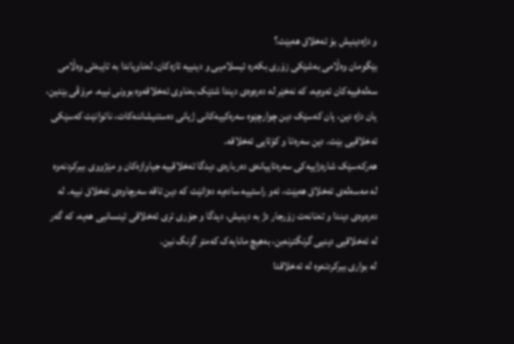و دژەدینیش بۆ ئەخلاق هەبێت؟
بێگومان وەڵامی بەشێکی زۆری بکەرە ئیسلامیی و دینییە تازەکان، لەناویاندا بە تایبەتی وەڵامی سەلەفییەکان ئەوەیە، کە نەخێر لە دەرەوەی دیندا شتێک بەناوی ئەخلاقەوە بوونی نییە. مرۆڤی بێدین، یان دژە دین، یان کەسێک دین چوارچێوە سەرەکییەکانی ژیانی دەستنیشاننەکات، ناتوانێت کەسێکی ئەخلاقیی بێت. دین سەرەتا و کۆتایی ئەخلاقە.
هەرکەسێک شارەزاییەکی سەرەتاییانەی دەربارەی دیدگا ئەخلاقییە جیاوازەکان و مێژووی بیرکردنەوە لە مەسەلەی ئەخلاق هەبێت، ئەو راستییە سادەیە دەزانێت کە دین تاقە سەرچاوەی ئەخلاق نییە. لە دەرەوەی دیندا و تەنانەت زۆرجار دژ بە دینیش، دیدگا و جۆری تری ئەخلاقی ئینسانیی هەیە، کە گەر لە ئەخلاقیی دینیی گرنگترنەبن، بەهیچ مانایەک کەمتر گرنگ نین.
لە بواری بیرکردنەوە لە ئەخلاقدا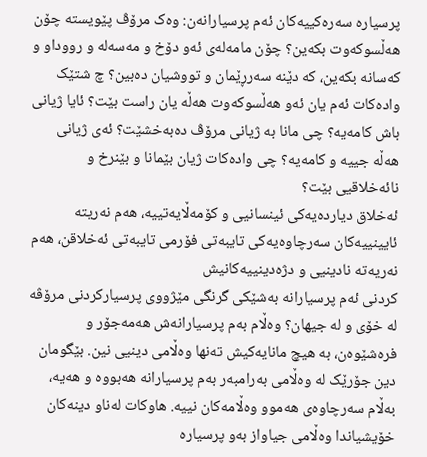پرسیارە سەرەکییەکان ئەم پرسیارانەن: وەک مرۆڤ پێویستە چۆن هەڵسوکەوت بکەین؟ چۆن مامەلەی ئەو دۆخ و مەسەلە و رووداو و کەسانە بکەین، کە دێنە سەرڕێمان و تووشیان دەبین؟ چ شتێک وادەکات ئەم یان ئەو هەڵسوکەوت هەڵە یان راست بێت؟ ئایا ژیانی باش کامەیە؟ چی مانا بە ژیانی مرۆڤ دەبەخشێت؟ ئەی ژیانی هەڵە جییە و کامەیە؟ چی وادەکات ژیان بێمانا و بێنرخ و نائەخلاقیی بێت؟
ئەخلاق دیاردەیەکی ئینسانیی و کۆمەڵایەتییە، هەم نەریتە ئایینییەکان سەرچاوەیەکی تایبەتی فۆرمی تایبەتی ئەخلاقن، هەم نەریەتە نادینیی و دژەدینییەکانیش
کردنی ئەم پرسیارانە بەشێکی گرنگی مێژووی پرسیارکردنی مرۆڤە لە خۆی و لە جیهان؟ وەڵام بەم پرسیارانەش هەمەجۆر و فرەشێوەن، بە هیچ مانایەکیش تەنها وەڵامی دینیی نین. بێگومان دین جۆرێک لە وەڵامی بەرامبەر بەم پرسیارانە هەبووە و هەیە، بەڵام سەرچاوەی هەموو وەڵامەکان نییە. هاوکات لەناو دینەکان خۆیشیاندا وەڵامی جیاواز بەو پرسیارە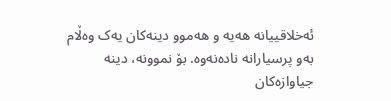ئەخلاقییانە هەیە و هەموو دینەکان یەک وەڵام بەو پرسیارانە نادەنەوە. بۆ نموونە، دینە جیاوازەکان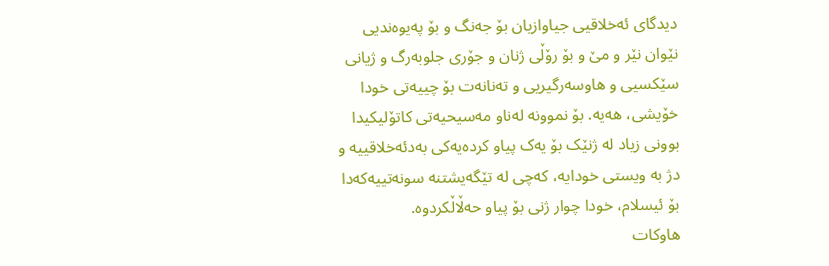دیدگای ئەخلاقیی جیاوازیان بۆ جەنگ و بۆ پەیوەندیی نێوان نێر و مێ و بۆ رۆڵی ژنان و جۆری جلوبەرگ و ژیانی سێکسیی و هاوسەرگیریی و تەنانەت بۆ چییەتی خودا خۆیشی، هەیە. بۆ نموونە لەناو مەسیحیەتی کاتۆلیکیدا بوونی زیاد لە ژنێک بۆ یەک پیاو کردەیەکی بەدئەخلاقییە و دژ بە ویستی خودایە، کەچی لە تێگەیشتنە سونەتییەکەدا بۆ ئیسلام، خودا چوار ژنی بۆ پیاو حەڵاڵکردوە.
هاوکات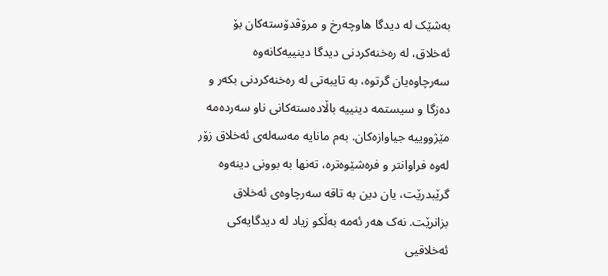بەشێک لە دیدگا هاوچەرخ و مرۆڤدۆستەکان بۆ ئەخلاق، لە رەخنەکردنی دیدگا دینییەکانەوە سەرچاوەیان گرتوە، بە تایبەتی لە رەخنەکردنی بکەر و دەزگا و سیستمە دینییە باڵادەستەکانی ناو سەردەمە مێژووییە جیاوازەکان. بەم مانایە مەسەلەی ئەخلاق زۆر لەوە فراوانتر و فرەشێوەترە، تەنها بە بوونی دینەوە گرێبدرێت، یان دین بە تاقە سەرچاوەی ئەخلاق بزانرێت. نەک هەر ئەمە بەڵکو زیاد لە دیدگایەکی ئەخلاقیی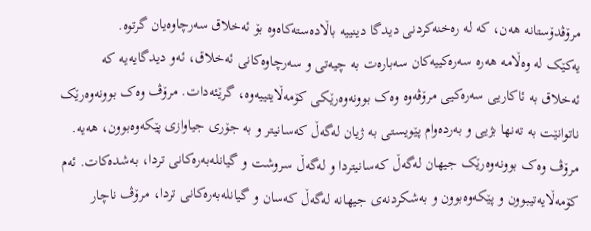مرۆڤدۆستانە هەن، کە لە رەخنەکردنی دیدگا دینییە باڵادەستەکاەوە بۆ ئەخلاق سەرچاوەیان گرتوە.
یەکێک لە وەڵامە هەرە سەرەکییەکان سەبارەت بە چیەتی و سەرچاوەکانی ئەخلاق، ئەو دیدگایەیە کە ئەخلاق بە ئاکاریی سەرەکیی مرۆڤەوە وەک بوونەوەرێکی کۆمەڵایتییەوە، گرێئەدات. مرۆڤ وەک بوونەوەرێک ناتوانێت بە تەنها بژیی و بەردەوام پێویستی بە ژیان لەگەڵ کەسانیتر و بە جۆری جیاوازی پێکەوەبوون، هەیە. مرۆڤ وەک بوونەوەرێک جیهان لەگەڵ کەسانیتردا و لەگەڵ سروشت و گیانلەبەرەکانی تردا، بەشدەکات. ئەم کۆمەڵایەتیبوون و پێکەوەبوون و بەشکردنەی جیهانە لەگەڵ کەسان و گیانلەبەرەکانی تردا، مرۆڤ ناچار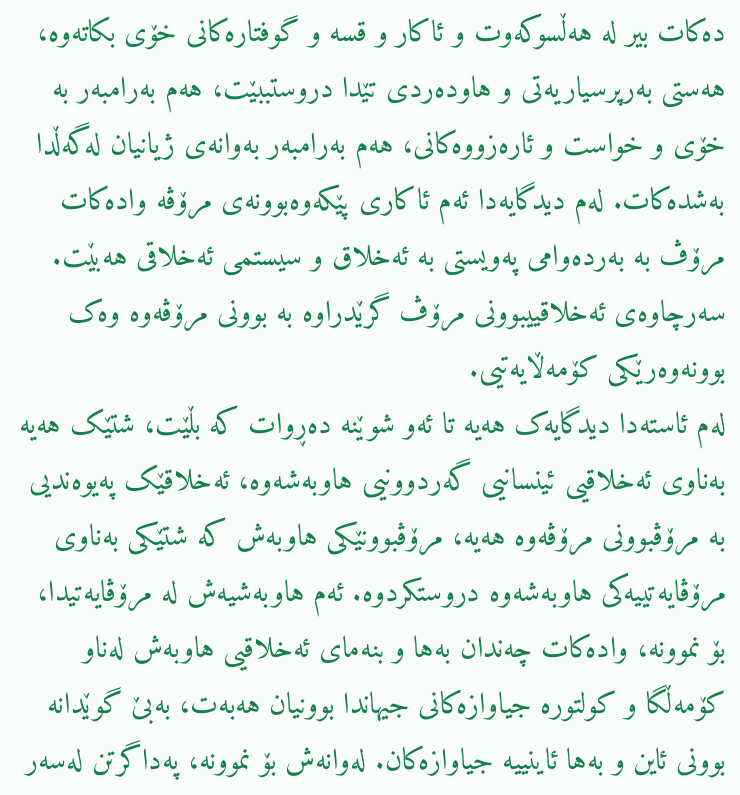دەکات بیر لە هەڵسوکەوت و ئاکار و قسە و گوفتارەکانی خۆی بکاتەوە، هەستی بەرپرسیاریەتی و هاودەردی تێدا دروستببێت، هەم بەرامبەر بە خۆی و خواست و ئارەزووەکانی، هەم بەرامبەر بەوانەی ژیانیان لەگەڵدا بەشدەکات. لەم دیدگایەدا ئەم ئاکاری پێکەوەبوونەی مرۆڤە وادەکات مرۆڤ بە بەردەوامی پەویستی بە ئەخلاق و سیستمی ئەخلاقی هەبێت. سەرچاوەی ئەخلاقییبوونی مرۆڤ گرێدراوە بە بوونی مرۆڤەوە وەک بوونەوەرێکی کۆمەڵایەتیی.
لەم ئاستەدا دیدگایەک هەیە تا ئەو شوێنە دەڕوات کە بڵێت، شتێک هەیە بەناوی ئەخلاقیی ئینسانیی گەردوونیی هاوبەشەوە، ئەخلاقێک پەیوەندیی بە مرۆڤبوونی مرۆڤەوە هەیە، مرۆڤبوونێکی هاوبەش کە شتێکی بەناوی مرۆڤایەتییەکی هاوبەشەوە دروستکردوە. ئەم هاوبەشیەش لە مرۆڤایەتیدا، بۆ نموونە، وادەکات چەندان بەها و بنەمای ئەخلاقیی هاوبەش لەناو کۆمەڵگا و کولتورە جیاوازەکانی جیهاندا بوونیان هەبەت، بەبێ گوێدانە بوونی ئاین و بەها ئاینییە جیاوازەکان. لەوانەش بۆ نموونە، پەداگرتن لەسەر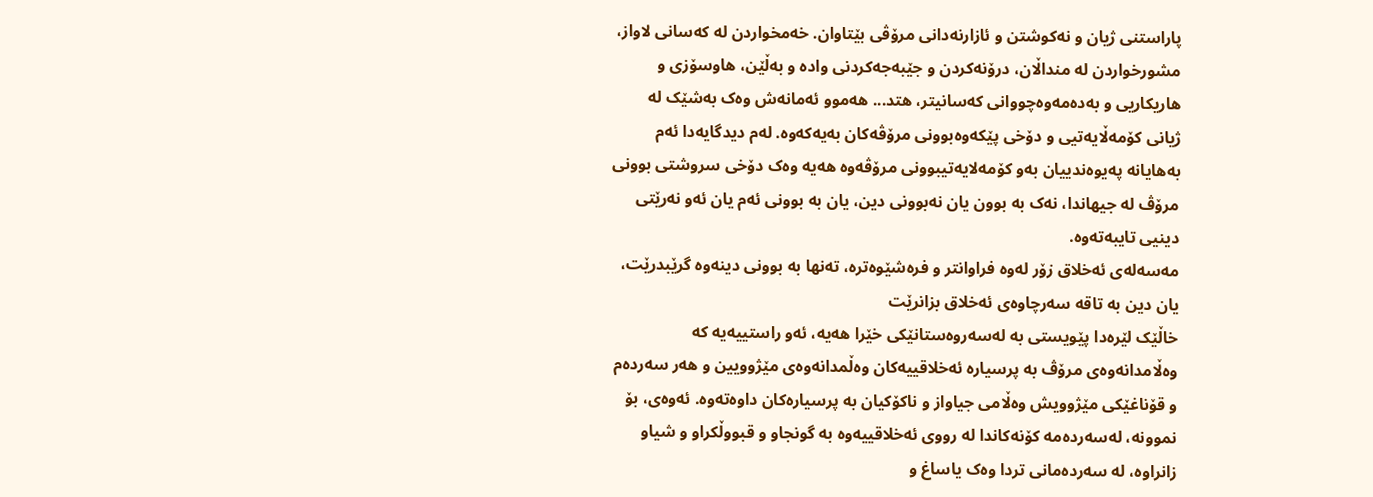پاراستنی ژیان و نەکوشتن و ئازارنەدانی مرۆڤی بێتاوان. خەمخواردن لە کەسانی لاواز، مشورخواردن لە منداڵان، درۆنەکردن و جێبەجەکردنی وادە و بەڵێن، هاوسۆزی و هاریکاریی و بەدەمەوەچووانی کەسانیتر، هتد... هەموو ئەمانەش وەک بەشێک لە ژیانی کۆمەڵایەتیی و دۆخی پێکەوەبوونی مرۆڤەکان بەیەکەوە. لەم دیدگایەدا ئەم بەهایانە پەیوەندییان بەو کۆمەلایەتیبوونی مرۆڤەوە هەیە وەک دۆخی سروشتی بوونی مرۆڤ لە جیهاندا، نەک بە بوون یان نەبوونی دین، یان بە بوونی ئەم یان ئەو نەرێتی دینیی تایبەتەوە.
مەسەلەی ئەخلاق زۆر لەوە فراوانتر و فرەشێوەترە، تەنها بە بوونی دینەوە گرێبدرێت، یان دین بە تاقە سەرچاوەی ئەخلاق بزانرێت
خاڵێک لێرەدا پێویستی بە لەسەروەستانێکی خێرا هەیە، ئەو راستییەیە کە وەڵامدانەوەی مرۆڤ بە پرسیارە ئەخلاقییەکان وەڵمدانەوەی مێژوویین و هەر سەردەم و قۆناغێکی مێژوویش وەڵامی جیاواز و ناکۆکیان بە پرسیارەکان داوەتەوە. ئەوەی، بۆ نموونە، لەسەردەمە کۆنەکاندا لە رووی ئەخلاقییەوە بە گونجاو و قبووڵکراو و شیاو زانراوە، لە سەردەمانی تردا وەک یاساغ و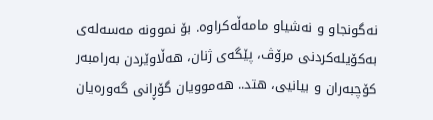نەگونجاو و نەشیاو مامەڵەکراوە. بۆ نموونە مەسەلەی بەکۆیلەکردنی مرۆڤ، پێگەی ژنان، هەڵاوێردن بەرامبەر کۆچبەران و بیانیی، هتد.. هەموویان گۆڕانی گەورەیان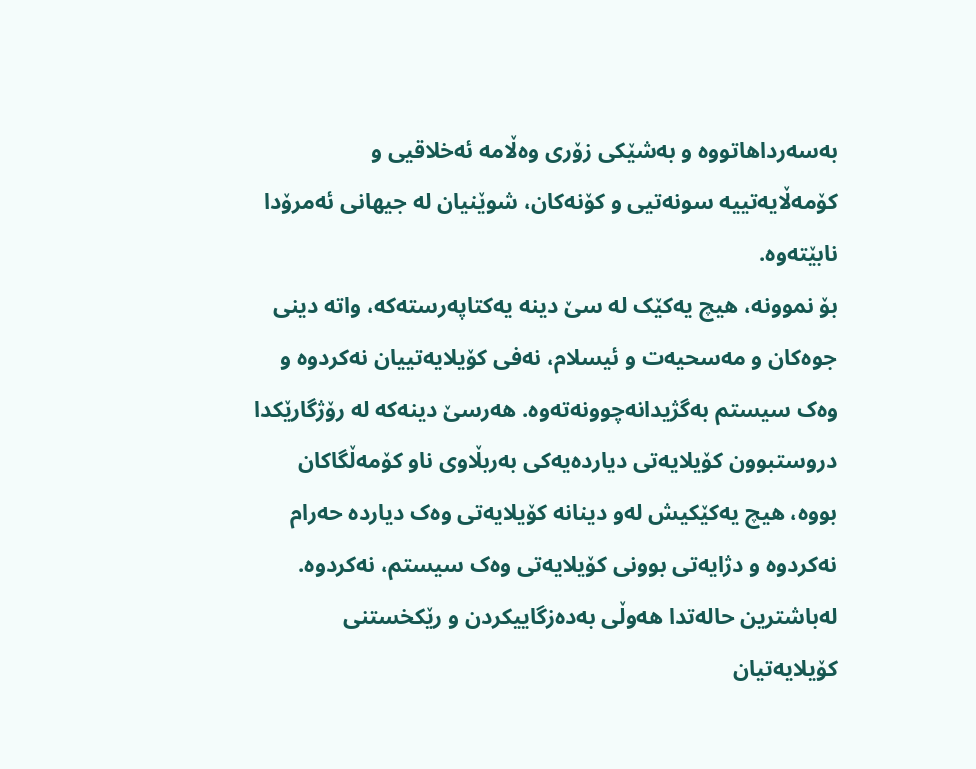بەسەرداهاتووە و بەشێکی زۆری وەڵامە ئەخلاقیی و کۆمەڵایەتییە سونەتیی و کۆنەکان، شوێنیان لە جیهانی ئەمرۆدا نابێتەوە.
بۆ نموونە، هیچ یەکێک لە سێ دینە یەکتاپەرستەکە، واتە دینی جوەکان و مەسحیەت و ئیسلام، نەفی کۆیلایەتییان نەکردوە و وەک سیستم بەگژیدانەچوونەتەوە. هەرسێ دینەکە لە رۆژگارێکدا دروستبوون کۆیلایەتی دیاردەیەکی بەربڵاوی ناو کۆمەڵگاکان بووە، هیچ یەکێکیش لەو دینانە کۆیلایەتی وەک دیاردە حەرام نەکردوە و دژایەتی بوونی کۆیلایەتی وەک سیستم، نەکردوە. لەباشترین حالەتدا هەوڵی بەدەزگاییکردن و رێکخستنی کۆیلایەتیان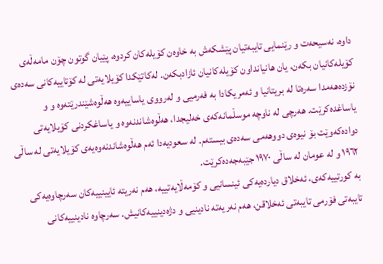داوە، نەسیحەت و رێنمایی تایبەتیان پێشکەش بە خاوەن کۆیلەکان کردوە، پێیان گوتون چۆن مامەڵەی کۆیلەکانیان بکەن، یان هانیانداون کۆیلەکانیان ئازادبکەن. لەکاتێکدا کۆیلایەتی لە کۆتاییەکانی سەدەی نۆزدەهەمدا سەرەتا لە بریتانیا و ئەمریکادا بە فەرمیی و لەرووی یاساییەوە هەڵوەشێندرێتەوە و و یاساغدەکرێت. هەرچی لە ناوچە موسڵمانەکەی خەلیجدا، هەڵوەشاندنەوە و یاساغکردنی کۆیلایەتی دوادەکەوێت بۆ نیوەی دووهەمی سەدەی بیستەم. لە سعودیەدا ئەم هەڵوەشاندنەوەیەی کۆیلایەتی لە ساڵی ١٩٦٢ و لە عومان لە ساڵی ١٩٧٠ جێبەجەدەکرێت.
بە کورتییەکەی، ئەخلاق دیاردەیەکی ئینسانیی و کۆمەڵایەتییە، هەم نەریتە ئایینییەکان سەرچاوەیەکی تایبەتی فۆرمی تایبەتی ئەخلاقن، هەم نەریەتە نادینیی و دژەدینییەکانیش. سەرچاوە نادینییەکانی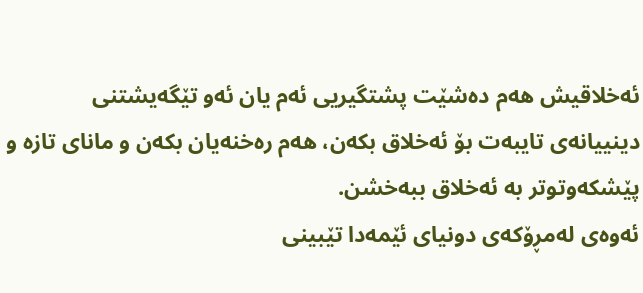ئەخلاقیش هەم دەشێت پشتگیریی ئەم یان ئەو تێگەیشتنی دینییانەی تایبەت بۆ ئەخلاق بکەن، هەم رەخنەیان بکەن و مانای تازە و پێشکەوتوتر بە ئەخلاق ببەخشن.
ئەوەی لەمڕۆکەی دونیای ئێمەدا تێبینی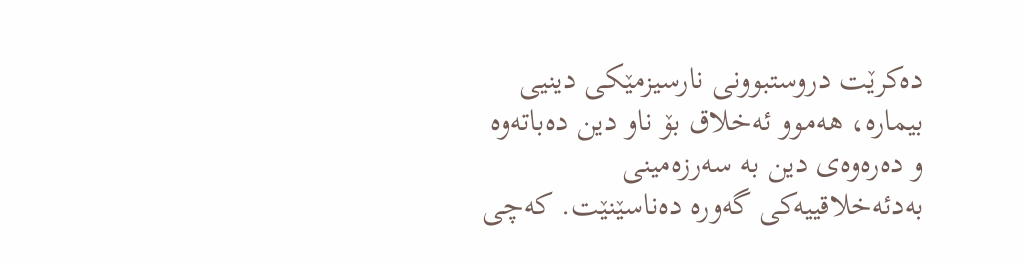دەکرێت دروستبوونی نارسیزمێکی دینیی بیمارە، هەموو ئەخلاق بۆ ناو دین دەباتەوە و دەرەوەی دین بە سەرزەمینی بەدئەخلاقییەکی گەورە دەناسێنێت. کەچی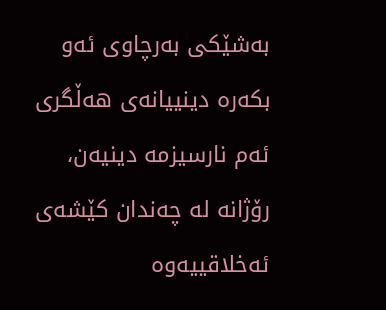بەشێکی بەرچاوی ئەو بکەرە دینییانەی هەڵگری ئەم نارسیزمە دینیەن، رۆژانە لە چەندان کێشەی ئەخلاقییەوە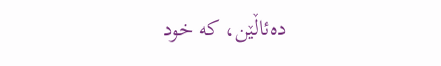دەئاڵێن، کە خود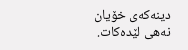دینەکەی خۆیان نەهی لێدەکات.